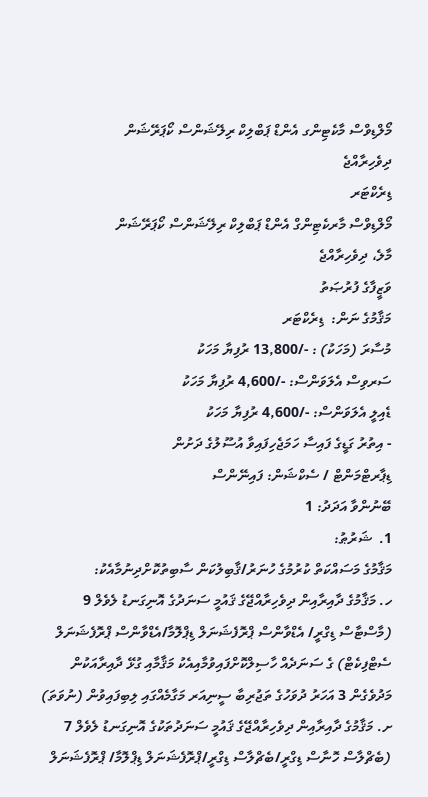މޯލްޑިވްސް މާކެޓިންގ އެންޑް ޕަބްލިކް ރިލޭޝަންސް ކޯޕަރޭޝަން
ދިވެހިރާއްޖެ
ޑިރެކްޓަރ
މޯލްޑިވްސް މާރކެޓިންގް އެންޑް ޕަބްލިކް ރިލޭޝަންސް ކޯޕަރޭޝަން
މާލެ، ދިވެހިރާއްޖެ
ވަޒީފާގެ ފުރުޞަތު
މަޤާމުގެ ނަން:  ޑިރެކްޓަރ
މުސާރަ (މަހަކު) : -/13,800 ރުފިޔާ މަހަކު
ސަރވިސް އެލަވަންސް: -/4,600 ރުފިޔާ މަހަކު
ޑެއިލީ އެލަވަންސް: -/4,600 ރުފިޔާ މަހަކު
- އިތުރު ގަޑީގެ ފައިސާ ހަމަޖެހިފައިވާ އުސޫލުގެ ދަށުން
ޑިޕާރޓްމަންޓް / ސެކްޝަން: ފައިނޭންސް
ބޭނުންވާ އަދަދު: 1
1.  ޝަރުޠު:
މަޤާމުގެ މަސައްކަތް ކުރުމުގެ ހުނަރު/ޤާބިލުކަން ސާބިތުކޮށްދިނުމާއެކު:
ހ. މަޤާމުގެ ދާއިރާއިން ދިވެހިރާއްޖޭގެ ޤައުމީ ސަނަދުގެ އޮނިގަނޑު ލެވެލް 9 (މާސްޓާސް ޑިގްރީ/ އެޑްވާންސް ޕްރޮފެޝަނަލް ޑިޕްލޮމާ/އެޑްވާންސް ޕްރޮފެޝަނަލް ސެޓްފިކެޓް) ގެ ސަނަދެއް ހާސިލްކޮށްފައިވުމާއިއެކު މަޤާމާއި ގުޅޭ ދާއިރާއަކުން މަދުވެގެން 3 އަހަރު ދުވަހުގެ ތަޖުރިބާ ސީނިއަރ މަގާމެއްގައި ލިބިފައިވުން (ނުވަތަ)
ށ. މަޤާމުގެ ދާއިރާއިން ދިވެހިރާއްޖޭގެ ޤައުމީ ސަނަދުތަކުގެ އޮނިގަނޑު ލެވެލް 7 (ބެޗްލާސް ހޮނާސް ޑިގްރީ/ބެޗްލާސް ޑިގްރީ/ޕްރޮފެޝަނަލް ޑިޕްލޮމާ/ ޕްރޮފެޝަނަލް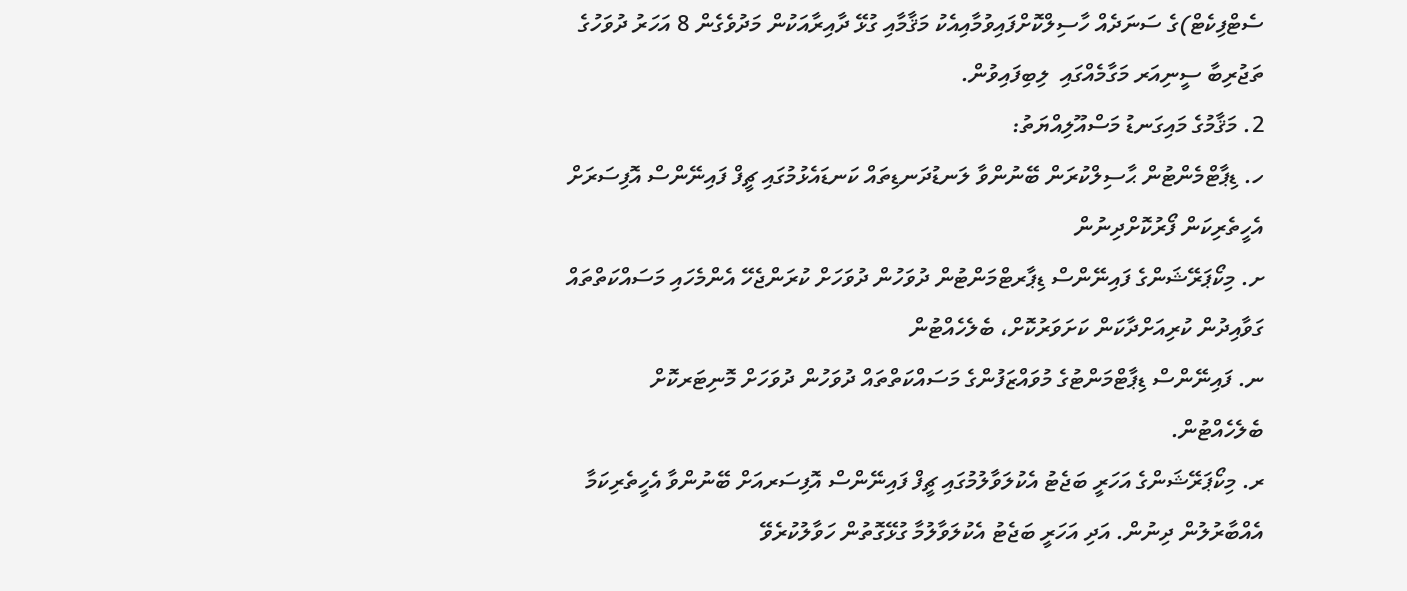ސެޓްފިކެޓް)ގެ ސަނަދެއް ހާސިލްކޮށްފައިވުމާއިއެކު މަޤާމާއި ގުޅޭ ދާއިރާއަކުން މަދުވެގެން 8 އަހަރު ދުވަހުގެ ތަޖުރިބާ ސީނިއަރ މަގާމެއްގައި  ލިބިފައިވުން.
2. މަޤާމުގެ މައިގަނޑު މަސްއޫލިއްޔަތު:
ހ. ޑިޕާޓްމެންޓުން ޙާސިލްކުރަން ބޭނުންވާ ލަނޑުދަނޑިތައް ކަނޑައެޅުމުގައި ޗީފް ފައިނޭންސް އޮފިސަރަށް އެހީތެރިކަން ފޯރުކޮށްދިނުން
ށ. މިކޯޕަރޭޝަންގެ ފައިނޭންސް ޑިޕާރޓްމަންޓުން ދުވަހުން ދުވަހަށް ކުރަންޖެހޭ އެންމެހައި މަސައްކަތްތައް ގަވާއިދުން ކުރިއަށްދާކަން ކަށަވަރުކޮށް، ބެލެހެއްޓުން
ނ. ފައިނޭންސް ޑިޕާޓްމަންޓުގެ މުވައްޒަފުންގެ މަސައްކަތްތައް ދުވަހުން ދުވަހަށް މޮނިޓަރކޮށް ބެލެހެއްޓުން.
ރ. މިކޯޕަރޭޝަންގެ އަހަރީ ބަޖެޓު އެކުލަވާލުމުގައި ޗީފް ފައިނޭންސް އޮފިސަރއަށް ބޭނުންވާ އެހީތެރިކަމާ އެއްބާރުލުން ދިނުން. އަދި އަހަރީ ބަޖެޓު އެކުލަވާލުމާ ގުޅޭގޮތުން ހަވާލުކުރެވޭ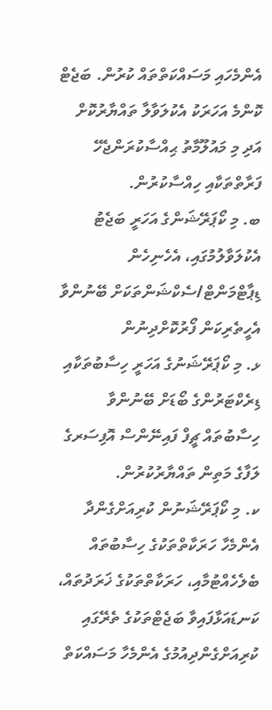އެންމެހައި މަސައްކަތްތައް ކުރުން. ބަޖެޓް ކޮންމެ އަހަރަކު އެކުލަވާލާ ތައްޔާރުކޮށް އަދި މި މައުލޫމާތު ޙިއްސާކުރަންޖެހޭ ފަރާތްތަކާއި ހިއްސާކުރުން.
ބ. މި ކޯޕަރޭޝަންގެ އަހަރީ ބަޖެޓު އެކުލަވާލުމުގައި، އެހެނިހެން ޑިޕާޓްމަންޓް/ސެކްޝަންތަކަށް ބޭނުންވާ އެހީތެރިކަން ފޯރުކޮށްދިނުން
ޅ. މި ކޯޕަރޭޝަނުގެ އަހަރީ ހިސާބުތަކާއި ޑިރެކްޓަރުންގެ ބޯޑަށް ބޭނުންވާ ހިސާބުތައް ޗީފް ފައިނޭންސް އޮފިސަރގެ ލަފާގެ މަތިން ތައްޔާރުކުރުން.
ކ. މި ކޯޕަރޭޝަނުން ކުރިއަށްގެންދާ އެންމެހާ ހަރަކާތްތަކުގެ ހިސާބުތައް ބެލެހެއްޓުމާއި، ހަރަކާތްތަކުގެ ޚަރަދުތައް، ކަނޑައަޅާފައިވާ ބަޖެޓްތަކުގެ ތެރޭގައި ކުރިއަށްގެންދިއުމުގެ އެންމެހާ މަސައްކަތް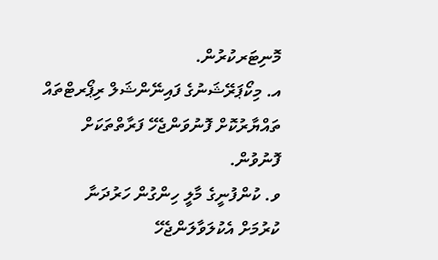މޮނިޓަރކުރުން.
އ. މިކޯޕަރޭޝަނުގެ ފައިނޭންޝަލް ރިޕޯރޓްތައް ތައްޔާރުކޮށް ފޮނުވަންޖެހޭ ފަރާތްތަކަށް ފޮނުވުން.
ވ. ކުންފުނީގެ މާލީ ހިންގުން ހަރުދަނާ ކުރުމަށް އެކުލަވާލަންޖެހޭ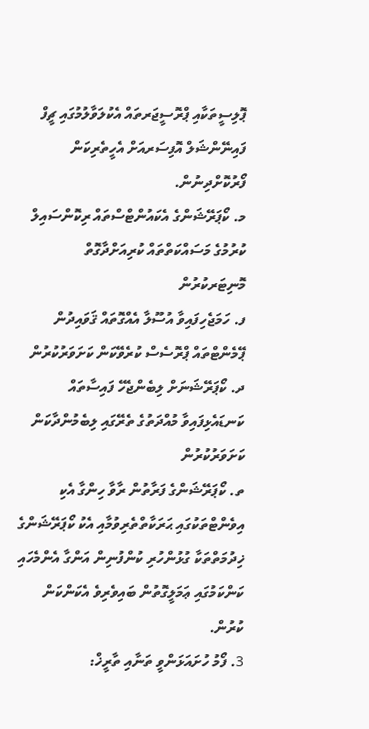ޕޮލިސީތަކާއި ޕްރޮސީޖަރތައް އެކުލަވާލުމުގައި ޗީފް ފައިނޭންޝަލް އޮފިސަރއަށް އެހީތެރިކަން ފޯރުކޮށްދިނުން.
މ. ކޯޕަރޭޝަންގެ އެކައުންޓްސްތައް ރިކޮންސައިލް ކުރުމުގެ މަސައްކަތްތައް ކުރިއަށްދާގޮތް މޮނިޓަރކުރުން
ފ. ހަމަޖެހިފައިވާ އުސޫލާ އެއްގޮތައް ޤަވައިދުން ޕޭމެންޓްތައް ޕްރޮސެސް ކުރެވޭކަން ކަށަވަރުކުރުން
ދ. ކޯޕަރޭޝަނަށް ލިބެންޖެހޭ ފައިސާތައް ކަނޑައެޅިފައިވާ މުއްދަތުގެ ތެރޭގައި ލިބެމުންދާކަން ކަށަވަރުކުރުން
ތ. ކޯޕަރޭޝަންގެ ފަރާތުން ރާވާ ހިންގާ އެކި އިވެންޓްތަކުގައި ޙަރަކާތްތެރިވުމާއި އެކު ކޯޕަރޭޝަންގެ ޚިދުމަތްތަކާ ގުޅުންހުރި ކުންފުނިން އަންގާ އެންމެހައި ކަންކަމުގައި ޢަމަލީގޮތުން ބައިވެރިވެ އެކަންކަން ކުރުން.
3. ފޯމު ހުށައަޅަންވީ ތަނާއި ތާރީޚް: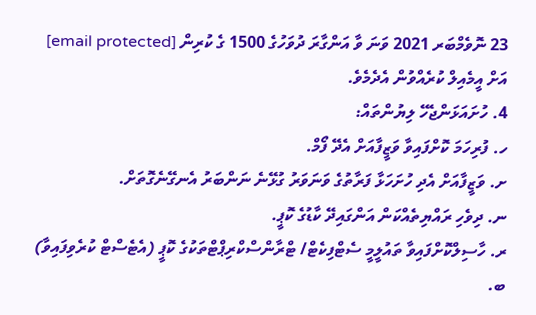23 ނޮވެމްބަރ 2021 ވަނަ ވާ އަންގާރަ ދުވަހުގެ 1500 ގެ ކުރިން [email protected] އަށް އީމެއިލް ކުރެއްވުން އެދެމެވެ.
4. ހުށައަޅަންޖެހޭ ލިޔުންތައް:
ހ. ފުރިހަމަ ކޮށްފައިވާ ވަޒީފާއަށް އެދޭ ފޯމް.
ށ. ވަޒީފާއަށް އެދި ހުށަހަޅާ ފަރާތުގެ ވަނަވަރު ގުޅޭނެ ނަންބަރު އެނގޭނެގޮތަށް.
ނ. ދިވެހި ރައްޔިތެއްކަން އަންގައިދޭ ކާޑުގެ ކޮޕީ.
ރ. ހާސިލްކޮށްފައިވާ ތައުލީމީ ސެޓްފިކެޓް/ ޓްރާންސްކްރިޕްޓްތަކުގެ ކޮޕީ (އެޓެސްޓް ކުރެވިފައިވާ)
ބ.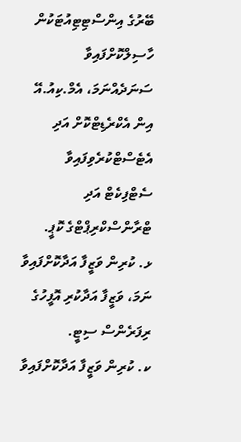ބޭރުގެ އިންސްޓިޓިއުޓަކުން ހާސިލްކޮށްފައިވާ ސަނަދެއްނަމަ، އެމް.ކިއު.އޭ އިން އެކްރެޑިޓްކޮށް އަދި އެޓެސްޓްކުރެވިފައިވާ ސެޓްފިކެޓް އަދި ޓްރާންސްކްރިޕްޓްގެ ކޮޕީ.
ޅ. ކުރިން ވަޒީފާ އަދާކޮށްފައިވާ ނަމަ، ވަޒީފާ އަދާކުރި އޮފީހުގެ ރިފަރެންސް ސިޓީ.
ކ. ކުރިން ވަޒީފާ އަދާކޮށްފައިވާ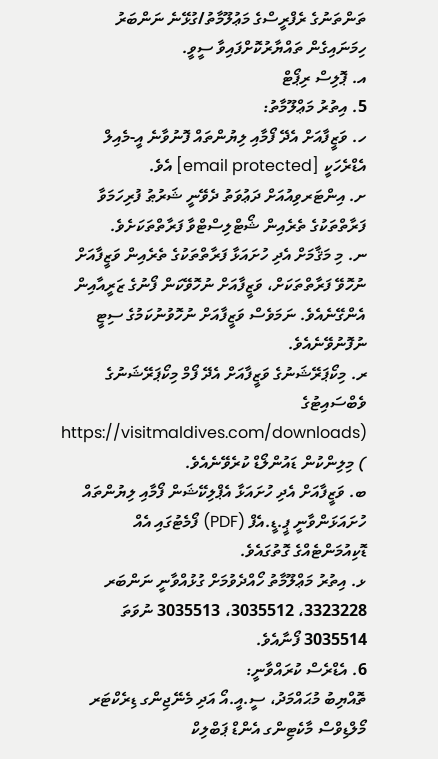ތަންތަނުގެ ރެފްރީސްގެ މަޢުލޫމާތު/ގުޅޭނެ ނަންބަރު ހިމަނައިގެން ތައްޔާރުކޮށްފައިވާ ސީވީ.
އ. ޕޮލިސް ރިޕޯޓް
5. އިތުރު މަޢްލޫމާތު:
ހ. ވަޒީފާއަށް އެދޭ ފޯމާއި ލިޔުންތައް ފޮނުވާނެ އީ-މެއިލް އެޑްރެހަކީ [email protected] އެވެ.
ށ. އިންޓަރވިއުއަށް ދަޢުވަތު ދެވޭނީ ޝަރުޠު ފުރިހަމަވާ ފަރާތްތަކުގެ ތެރެއިން ޝޯޓްލިސްޓްވާ ފަރާތްތަކަށެވެ.
ނ. މި މަޤާމަށް އެދި ހުށައަޅާ ފަރާތްތަކުގެ ތެރެއިން ވަޒީފާއަށް ނުހޮވޭ ފަރާތްތަކަށް، ވަޒީފާއަށް ނުހޮވޭކަން ފޯނުގެ ޒަރީއާއިން އެންގޭނެއެވެ. ނަމަވެސް ވަޒީފާއަށް ނުހޮވުނުކަމުގެ ސިޓީ ނުފޮނުވޭނެއެވެ.
ރ. މިކޯޕަރޭޝަނުގެ ވަޒީފާއަށް އެދޭ ފޯމް މިކޯޕަރޭޝަނުގެ ވެބްސައިޓުގެ (https://visitmaldives.com/downloads ) މިލިންކުން ޑައުންލޯޑް ކުރެވޭނެއެވެ.
ބ. ވަޒީފާއަށް އެދި ހުށައަޅާ އެޕްލިކޭޝަން ފޯމާއި ލިޔުންތައް ހުށައަޅަންވާނީ ޕީ.ޑީ.އެފް (PDF) ފޯމެޓުގައި އެއް ޑޮކިއުމަންޓެއްގެ ގޮތުގައެވެ.
ޅ. އިތުރު މަޢްލޫމާތު ހޯއްދެވުމަށް ގުޅުއްވާނީ ނަންބަރ 3323228، 3035512، 3035513 ނުވަތަ 3035514 ފޯނާއެވެ.
6. އެޑްރެސް ކުރައްވާނީ:
ތޮއްޔިބު މުޙައްމަދު، ސީ.އީ.އޯ އަދި މެނޭޖިންގ ޑިރެކްޓަރ
މޯލްޑިވްސް މާކެޓިންގ އެންޑް ޕަބްލިކް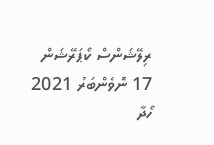ރިލޭޝަންސް ކޯޕަރޭޝަން
17 ނޮވެންބަރު 2021
ހޯދާ